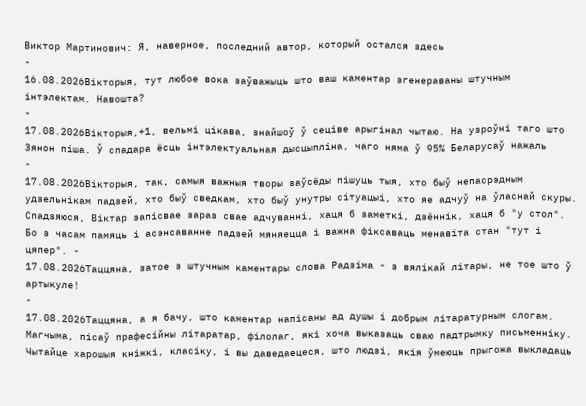Виктор Мартинович: Я, наверное, последний автор, который остался здесь
-
16.08.2026Вiкторыя, тут любое вока заўважыць што ваш каментар згенераваны штучным інтэлектам. Навошта?
-
17.08.2026Вiкторыя,+1, вельмі цікава, знайшоў ў сеціве арыгінал чытаю. На узроўні таго што Зянон піша. Ў спадара ёсць інтэлектуальная дысцыпліна, чаго няма ў 95% Беларусаў нажаль
-
17.08.2026Вiкторыя, так, самыя важныя творы заўсёды пішуць тыя, хто быў непасрэдным удзельнікам падзей, хто быў сведкам, хто быў унутры сітуацыі, хто яе адчуў на ўласнай скуры.
Спадзяюся, Віктар запісвае зараз свае адчуванні, хаця б заметкі, дзённік, хаця б "у стол". Бо з часам памяць і асэнсаванне падзей мяняецца і важна фіксаваць менавіта стан "тут і цяпер". -
17.08.2026Таццяна, затое з штучным каментары слова Радзіма - з вялікай літары, не тое што ў артыкуле!
-
17.08.2026Таццяна, а я бачу, што каментар напісаны ад душы і добрым літаратурным слогам. Магчыма, пісаў прафесійны літаратар, філолаг, які хоча выказаць сваю падтрымку письменніку.
Чытайце харошыя кніжкі, класіку, і вы даведаецеся, што людзі, якія ўмеюць прыгожа выкладаць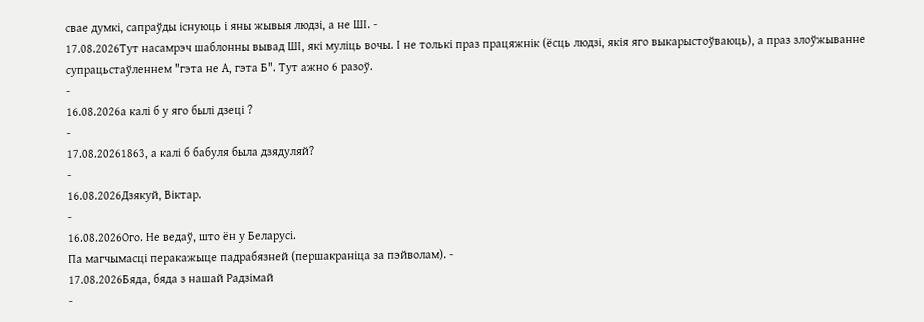свае думкі, сапраўды існуюць і яны жывыя людзі, а не ШІ. -
17.08.2026Тут насамрэч шаблонны вывад ШІ, які муліць вочы. І не толькі праз працяжнік (ёсць людзі, якія яго выкарыстоўваюць), а праз злоўжыванне супрацьстаўленнем "гэта не А, гэта Б". Тут ажно 6 разоў.
-
16.08.2026а калi б у яго былi дзецi ?
-
17.08.20261863, а калі б бабуля была дзядуляй?
-
16.08.2026Дзякуй, Віктар.
-
16.08.2026Ого. Не ведаў, што ён у Беларусі.
Па магчымасці перакажыце падрабязней (першакраніца за пэйволам). -
17.08.2026Бяда, бяда з нашай Радзімай
-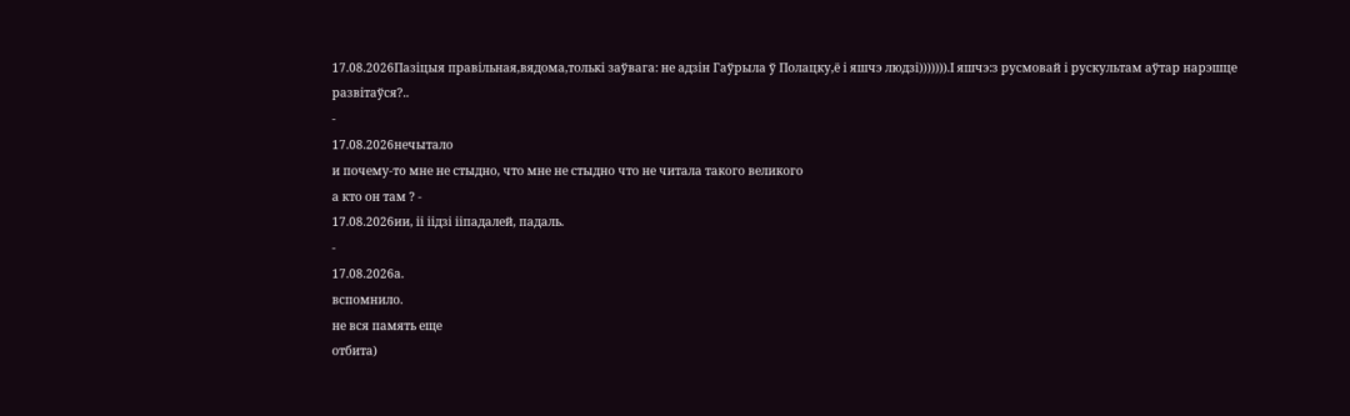17.08.2026Пазіцыя правільная,вядома,толькі заўвага: не адзін Гаўрыла ў Полацку,ё і яшчэ людзі))))))).І яшчэ:з русмовай і рускультам аўтар нарэшце развітаўся?..
-
17.08.2026нечытало
и почему-то мне не стыдно, что мне не стыдно что не читала такого великого
а кто он там ? -
17.08.2026ии, іі іідзі ііпадалей, падаль.
-
17.08.2026а.
вспомнило.
не вся память еще
отбита)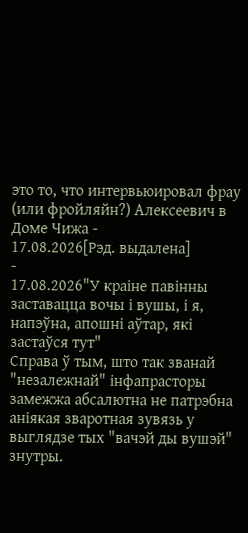это то, что интервьюировал фрау (или фройляйн?) Алексеевич в Доме Чижа -
17.08.2026[Рэд. выдалена]
-
17.08.2026"У краіне павінны заставацца вочы і вушы, і я, напэўна, апошні аўтар, які застаўся тут"
Справа ў тым, што так званай "незалежнай" інфапрасторы замежжа абсалютна не патрэбна аніякая зваротная зувязь у выглядзе тых "вачэй ды вушэй" знутры.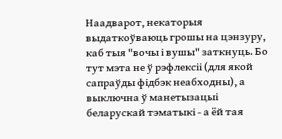Наадварот, некаторыя выдаткоўваюць грошы на цэнзуру, каб тыя "вочы і вушы" заткнуць. Бо тут мэта не ў рэфлексіі (для якой сапраўды фідбэк неабходны), а выключна ў манетызацыі беларускай тэматыкі - а ёй тая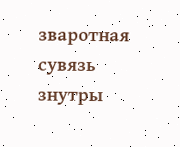зваротная сувязь знутры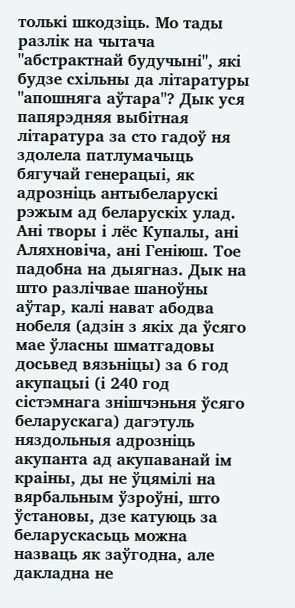толькі шкодзіць. Мо тады разлік на чытача
"абстрактнай будучыні", які будзе схільны да літаратуры "апошняга аўтара"? Дык уся папярэдняя выбітная літаратура за сто гадоў ня здолела патлумачыць бягучай генерацыі, як адрозніць антыбеларускі рэжым ад беларускіх улад. Ані творы і лёс Купалы, ані Аляхновіча, ані Геніюш. Тое падобна на дыягназ. Дык на што разлічвае шаноўны аўтар, калі нават абодва нобеля (адзін з якіх да ўсяго мае ўласны шматгадовы досьвед вязьніцы) за 6 год акупацыі (і 240 год сістэмнага знішчэньня ўсяго беларускага) дагэтуль няздольныя адрозніць акупанта ад акупаванай ім краіны, ды не ўцямілі на вярбальным ўзроўні, што ўстановы, дзе катуюць за беларускасьць можна назваць як заўгодна, але дакладна не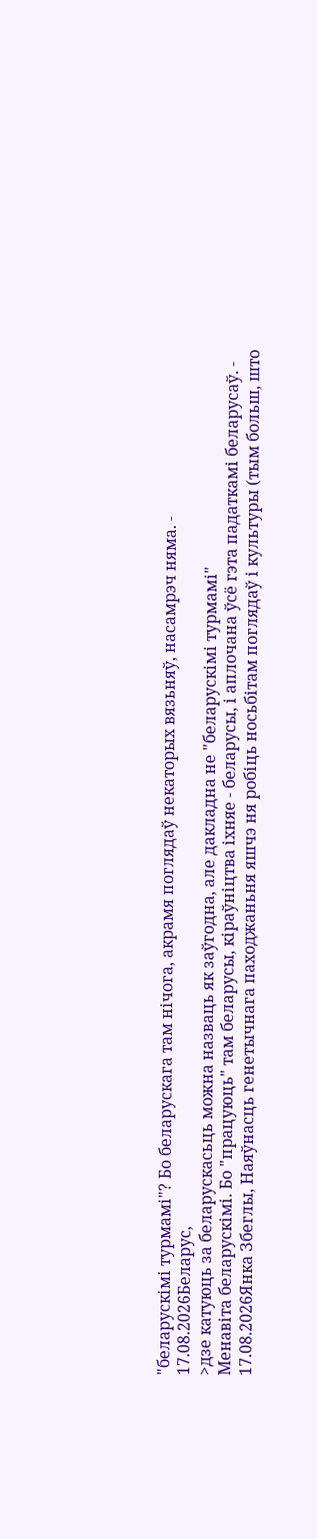"беларускімі турмамі"? Бо беларускага там нічога, акрамя поглядаў некаторых вязьняў, насамрэч няма. -
17.08.2026Беларус,
>дзе катуюць за беларускасьць можна назваць як заўгодна, але дакладна не "беларускімі турмамі"
Менавіта беларускімі. Бо "працуюць" там беларусы, кіраўніцтва іхняе - беларусы, і аплочана ўсё гэта падаткамі беларусаў. -
17.08.2026Янка Збеглы, Наяўнасць генетычнага паходжаньня яшчэ ня робіць носьбітам поглядаў і культуры (тым больш, што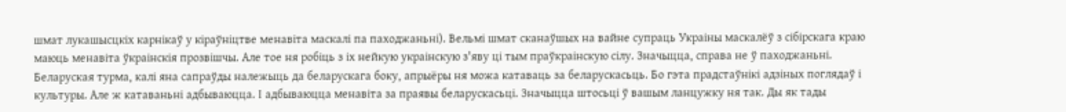шмат лукашысцкіх карнікаў у кіраўніцтве менавіта маскалі па паходжаньні). Вельмі шмат сканаўшых на вайне супраць Украіны маскалёў з сібірскага краю маюць менавіта ўкраінскія прозвішчы. Але тое ня робіць з іх нейкую украінскую з'яву ці тым праўкраінскую сілу. Значыцца, справа не ў паходжаньні.
Беларуская турма, калі яна сапраўды належыць да беларускага боку, апрыёры ня можа катаваць за беларускасьць. Бо гэта прадстаўнікі адзіных поглядаў і культуры. Але ж катаваньні адбываюцца. І адбываюцца менавіта за праявы беларускасьці. Значыцца штосьці ў вашым ланцужку ня так. Ды як тады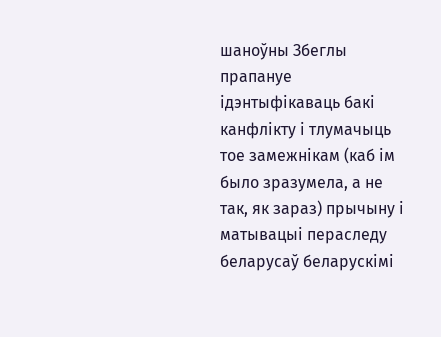шаноўны Збеглы прапануе ідэнтыфікаваць бакі канфлікту і тлумачыць тое замежнікам (каб ім было зразумела, а не так, як зараз) прычыну і матывацыі пераследу беларусаў беларускімі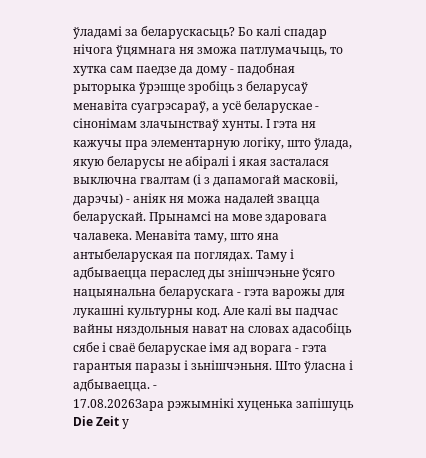ўладамі за беларускасьць? Бо калі спадар нічога ўцямнага ня зможа патлумачыць, то хутка сам паедзе да дому - падобная рыторыка ўрэшце зробіць з беларусаў менавіта суагрэсараў, а усё беларускае - сінонімам злачынстваў хунты. І гэта ня кажучы пра элементарную логіку, што ўлада, якую беларусы не абіралі і якая засталася выключна гвалтам (і з дапамогай масковіі, дарэчы) - аніяк ня можа надалей звацца беларускай. Прынамсі на мове здаровага чалавека. Менавіта таму, што яна антыбеларуская па поглядах. Таму і адбываецца пераслед ды знішчэньне ўсяго нацыянальна беларускага - гэта варожы для лукашні культурны код. Але калі вы падчас вайны няздольныя нават на словах адасобіць сябе і сваё беларускае імя ад ворага - гэта гарантыя паразы і зьнішчэньня. Што ўласна і адбываецца. -
17.08.2026Зара рэжымнікі хуценька запішуць Die Zeit у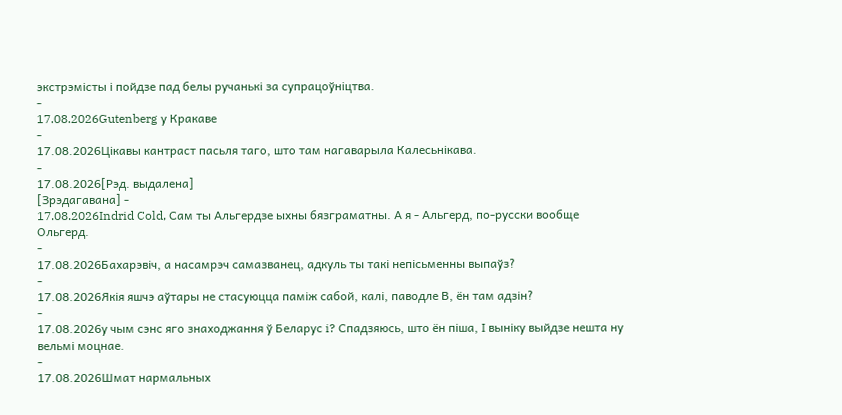экстрэмісты і пойдзе пад белы ручанькі за супрацоўніцтва.
-
17.08.2026Gutenberg у Кракаве
-
17.08.2026Цікавы кантраст пасьля таго, што там нагаварыла Калесьнікава.
-
17.08.2026[Рэд. выдалена]
[Зрэдагавана] -
17.08.2026Indrid Cold, Сам ты Альгердзе ыхны бязграматны. А я - Альгерд, по-русски вообще Ольгерд.
-
17.08.2026Бахарэвiч, а насамрэч самазванец, адкуль ты такі непісьменны выпаўз?
-
17.08.2026Якія яшчэ аўтары не стасуюцца паміж сабой, калі, паводле В, ён там адзін?
-
17.08.2026у чым сэнс яго знаходжання ў Беларус i? Спадзяюсь, што ён пiша, I вынiку выйдзе нешта ну вельмi моцнае.
-
17.08.2026Шмат нармальных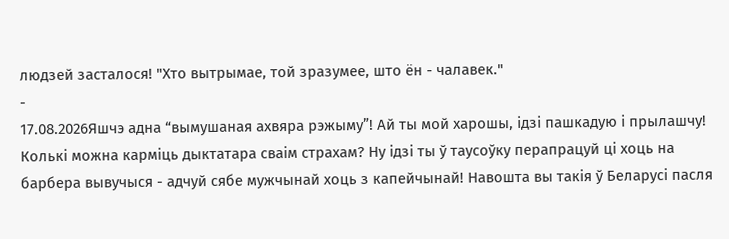людзей засталося! "Хто вытрымае, той зразумее, што ён - чалавек."
-
17.08.2026Яшчэ адна “вымушаная ахвяра рэжыму”! Ай ты мой харошы, ідзі пашкадую і прылашчу!
Колькі можна карміць дыктатара сваім страхам? Ну ідзі ты ў таусоўку перапрацуй ці хоць на барбера вывучыся - адчуй сябе мужчынай хоць з капейчынай! Навошта вы такія ў Беларусі пасля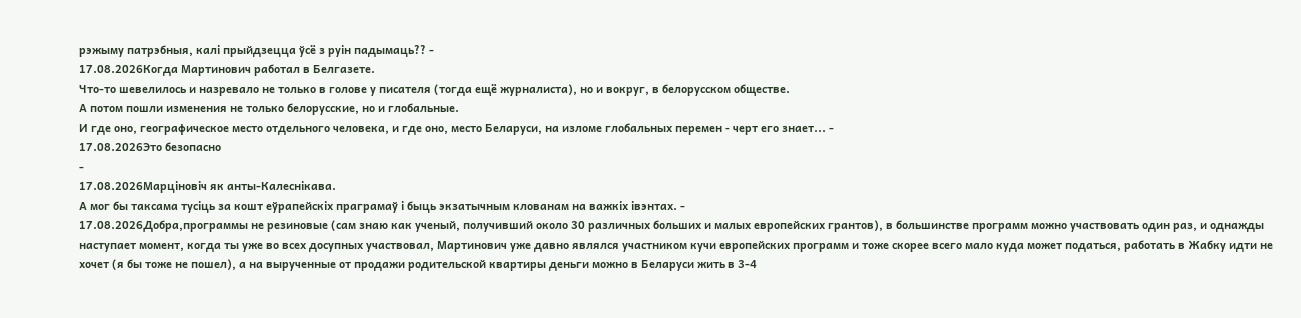рэжыму патрэбныя, калі прыйдзецца ўсё з руін падымаць?? -
17.08.2026Когда Мартинович работал в Белгазете.
Что-то шевелилось и назревало не только в голове у писателя (тогда ещё журналиста), но и вокруг, в белорусском обществе.
А потом пошли изменения не только белорусские, но и глобальные.
И где оно, географическое место отдельного человека, и где оно, место Беларуси, на изломе глобальных перемен - черт его знает... -
17.08.2026Это безопасно
-
17.08.2026Марціновіч як анты-Калеснікава.
А мог бы таксама тусіць за кошт еўрапейскіх праграмаў і быць экзатычным клованам на важкіх івэнтах. -
17.08.2026Добра,программы не резиновые (сам знаю как ученый, получивший около 30 различных больших и малых европейских грантов), в большинстве программ можно участвовать один раз, и однажды наступает момент, когда ты уже во всех досупных участвовал, Мартинович уже давно являлся участником кучи европейских программ и тоже скорее всего мало куда может податься, работать в Жабку идти не хочет (я бы тоже не пошел), а на вырученные от продажи родительской квартиры деньги можно в Беларуси жить в 3-4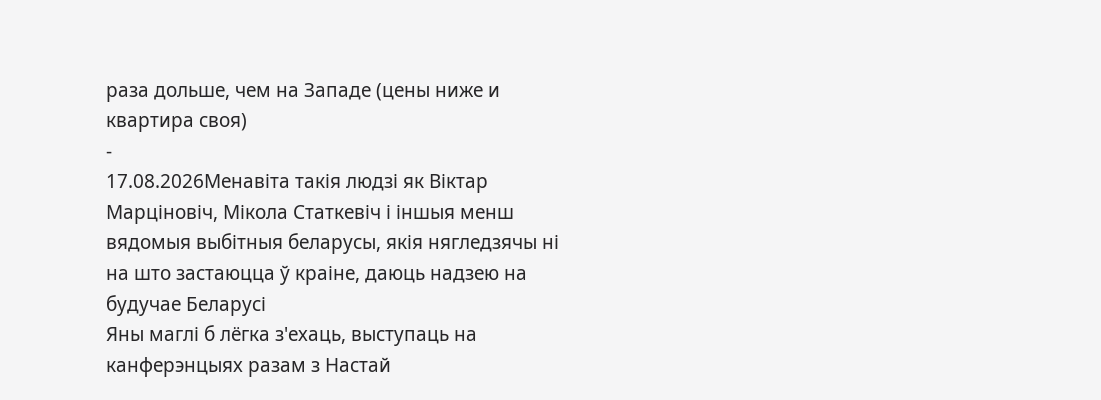раза дольше, чем на Западе (цены ниже и квартира своя)
-
17.08.2026Менавіта такія людзі як Віктар Марціновіч, Мікола Статкевіч і іншыя менш вядомыя выбітныя беларусы, якія нягледзячы ні на што застаюцца ў краіне, даюць надзею на будучае Беларусі
Яны маглі б лёгка з'ехаць, выступаць на канферэнцыях разам з Настай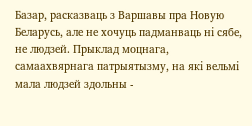Базар, расказваць з Варшавы пра Новую Беларусь, але не хочуць падманваць ні сябе, не людзей. Прыклад моцнага, самаахвярнага патрыятызму, на які вельмі мала людзей здольны -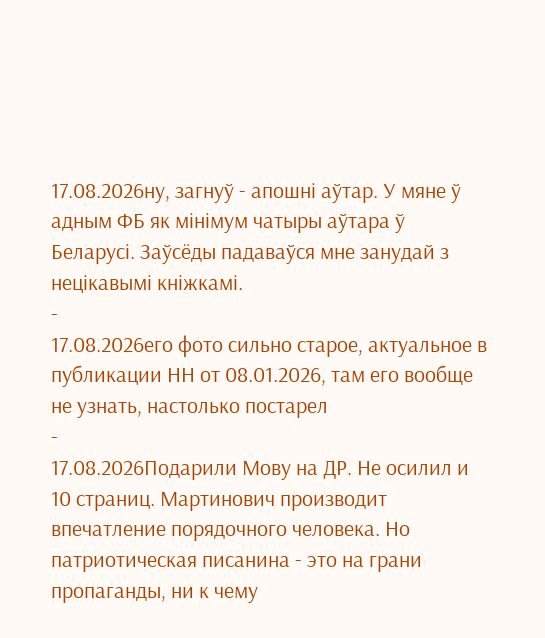17.08.2026ну, загнуў - апошні аўтар. У мяне ў адным ФБ як мінімум чатыры аўтара ў Беларусі. Заўсёды падаваўся мне занудай з нецікавымі кніжкамі.
-
17.08.2026его фото сильно старое, актуальное в публикации НН от 08.01.2026, там его вообще не узнать, настолько постарел
-
17.08.2026Подарили Мову на ДР. Не осилил и 10 страниц. Мартинович производит впечатление порядочного человека. Но патриотическая писанина - это на грани пропаганды, ни к чему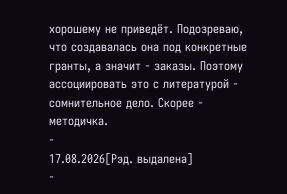хорошему не приведёт. Подозреваю, что создавалась она под конкретные гранты, а значит - заказы. Поэтому ассоциировать это с литературой - сомнительное дело. Скорее - методичка.
-
17.08.2026[Рэд. выдалена]
-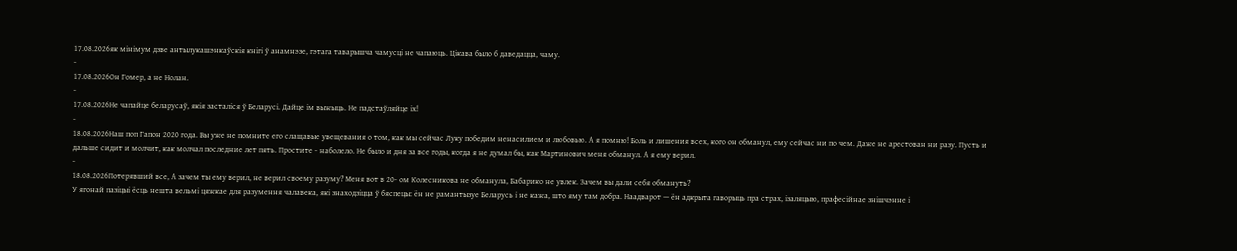17.08.2026як мінімум дзве антылукашэнкаўскія кнігі ў анамнэзе, гэтага таварышча чамусці не чапаюць. Цікава было б даведацца, чаму.
-
17.08.2026Он Гомер, а не Нолан.
-
17.08.2026Не чапайце беларусаў, якія засталіся ў Беларусі. Дайце ім выжыць. Не падстаўляйце іх!
-
18.08.2026Наш поп Гапон 2020 года. Вы уже не помните его слащавые увещевания о том, как мы сейчас Луку победим ненасилием и любовью. А я помню! Боль и лишения всех, кого он обманул, ему сейчас ни по чем. Даже не арестован ни разу. Пусть и дальше сидит и молчит, как молчал последние лет пять. Простите - наболело. Не было и дня за все годы, когда я не думал бы, как Мартинович меня обманул. А я ему верил.
-
18.08.2026Потерявший все, А зачем ты ему верил, не верил своему разуму? Меня вот в 20- ом Колесникова не обманула, Бабарико не увлек. Зачем вы дали себя обмануть?
У ягонай пазіцыі ёсць нешта вельмі цяжкае для разумення чалавека, які знаходзіцца ў бяспецы: ён не рамантызуе Беларусь і не кажа, што яму там добра. Наадварот — ён адкрыта гаворыць пра страх, ізаляцыю, прафесійнае знішчэнне і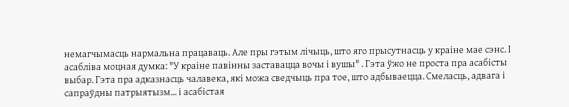немагчымасць нармальна працаваць. Але пры гэтым лічыць, што яго прысутнасць у краіне мае сэнс. І асабліва моцная думка: "У краіне павінны заставацца вочы і вушы" . Гэта ўжо не проста пра асабісты выбар. Гэта пра адказнасць чалавека, які можа сведчыць пра тое, што адбываецца. Смеласць, адвага і сапраўдны патрыятызм... і асабістая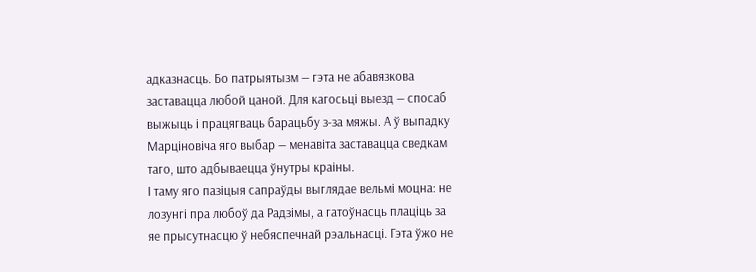адказнасць. Бо патрыятызм — гэта не абавязкова заставацца любой цаной. Для кагосьці выезд — спосаб выжыць і працягваць барацьбу з-за мяжы. А ў выпадку Марціновіча яго выбар — менавіта заставацца сведкам таго, што адбываецца ўнутры краіны.
І таму яго пазіцыя сапраўды выглядае вельмі моцна: не лозунгі пра любоў да Радзімы, а гатоўнасць плаціць за яе прысутнасцю ў небяспечнай рэальнасці. Гэта ўжо не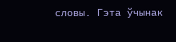словы. Гэта ўчынак